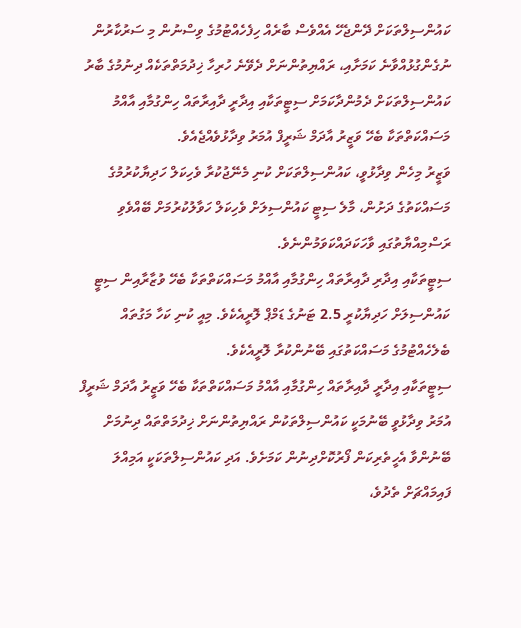ކައުންސިލްތަކަށް ދޭންޖެހޭ އެއްވެސް ބާރެއް ހިފެހެއްޓުމުގެ ވިސްނުން މި ސަރުކާރުން ނުގެންގުޅުއްވާނެ ކަމަށާއި، ރައްޔިތުންނަށް ދެވޭނެ ހުރިހާ ޚިދުމަތްތަކެއް ދިނުމުގެ ބާރު ކައުންސިލްތަކަށް ދެމުންދާކަމަށް ސިޓީތަކާއި އިދާރީ ދާއިރާތައް ހިންގުމާއި އާއްމު މަސައްކަތްތަކާ ބެހޭ ވަޒީރު އާދަމް ޝަރީފް އުމަރު ވިދާޅުވެއްޖެއެވެ.
ވަޒީރު މިހެން ވިދާޅުވީ، ކައުންސިލްތަކަށް ކުނި މެނޭޖުކުރާ ވެހިކަލް ހަދިޔާކުރުމުގެ މަސައްކަތުގެ ދަށުން، މާލެ ސިޓީ ކައުންސިލަށް ވެހިކަލް ހަވާލުކުރުމަށް ބޭއްވެވި ރަސްމިއްޔާތުގައި ވާހަކަދައްކަވަމުންނެވެ.
ސިޓީތަކާއި އިދާރި ދާއިރާތައް ހިންގުމާއި އާއްމު މަސައްކަތްތަކާ ބެހޭ ވުޒާރާއިން ސިޓީ ކައުންސިލަށް ހަދިޔާކުރީ 2.5 ޓަނުގެ ޑަމްޕް ލޮރީއެކެވެ. މިއީ ކުނި ކަހާ މަގުތައް ބެލެހެއްޓުމުގެ މަސައްކަތުގައި ބޭނުންކުރާ ލޮރީއެކެވެ.
ސިޓީތަކާއި އިދާރީ ދާއިރާތައް ހިންގުމާއި އާއްމު މަސައްކަތްތަކާ ބެހޭ ވަޒީރު އާދަމް ޝަރީފް އުމަރު ވިދާޅުވީ ބޭނުމަކީ ކައުންސިލްތަކުން ރައްޔިތުންނަށް ޚިދުމަތްތައް ދިނުމަށް ބޭނުންވާ އެހީތެރިކަން ފޯރުކޮށްދިނުން ކަމަށެވެ. އަދި ކައުންސިލްތަކަކީ އަމިއްލަ ފައިމައްޗަށް ތެދުވެ،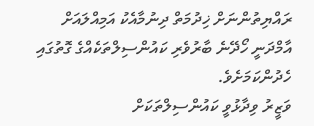ރައްޔިތުންނަށް ޚިދުމަތް ދިނުމާއެކު އަމިއްލައަށް އާމްދަނީ ހޯދޭނެ ބާރުވެރި ކައުންސިލްތަކެއްގެ ގޮތުގައި ހެދުންކަމަށެވެ.
ވަޒީރު ވިދާޅުވީ ކައުންސިލްތަކަށް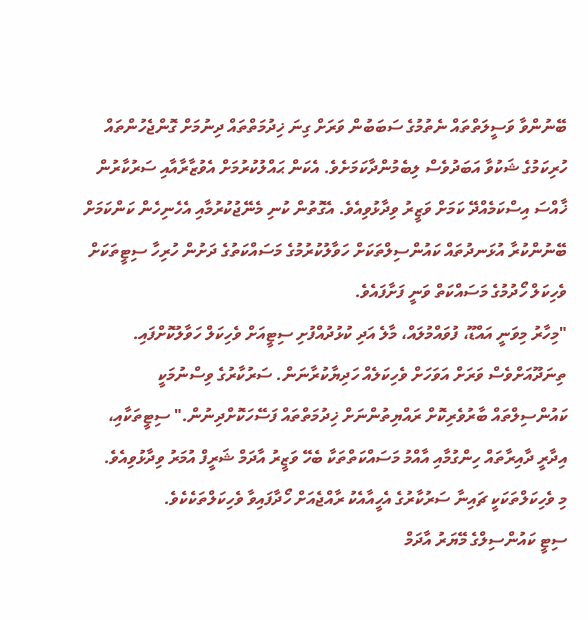ބޭނުންވާ ވަސީލަތްތައް ނެތުމުގެ ސަބަބުން ވަރަށް ގިނަ ޚިދުމަތްތައް ދިނުމަށް ގޮންޖެހުންތައް ހުރިކަމުގެ ޝަކުވާ އަބަދުވެސް ލިބެމުންދާކަމަށެވެ. އެކަން ޙައްލުކުރުމަށް އެވުޒާރާއާއި ސަރުކާރުން ޚާއްސަ އިސްކަމެއްދޭ ކަމަށް ވަޒީރު ވިދާޅުވިއެވެ. އެގޮތުން ކުނި މެނޭޖުކުރުމާއި އެހެނިހެން ކަންކަމަށް ބޭނުންކުރާ އުޅަނދުތައް ކައުންސިލްތަކަށް ހަވާލުކުރުމުގެ މަސައްކަތުގެ ދަށުން ހުރިހާ ސިޓީތަކަށް ވެހިކަލް ހޯދުމުގެ މަސައްކަތް ވަނީ ފަށާފައެވެ.
"މިހާރު މިވަނީ އައްޑޫ، ފުވައްމުލައް، މާލެ އަދި ކުޅުދުއްފުށި ސިޓީއަށް ވެހިކަލް ހަވާލުކޮށްފައި. ތިނަދޫއަށްވެސް ވަރަށް އަވަހަށް ވެހިކަލެއް ހަދިޔާކުރާނަން. ސަރުކާރުގެ ވިސްނުމަކީ ކައުންސިލްތައް ބާރުވެރިކޮށް ރައްޔިތުންނަށް ޚިދުމަތްތައް ފަސޭހަކޮށްދިނުން." ސިޓީތަކާއި، އިދާރީ ދާއިރާތައް ހިންގުމާއި އާއްމު މަސައްކަތްތަކާ ބެހޭ ވަޒީރު އާދަމް ޝަރީފް އުމަރު ވިދާޅުވިއެވެ.
މި ވެހިކަލްތަކަކީ ޗައިނާ ސަރުކާރުގެ އެހީއާއެކު ރާއްޖެއަށް ހޯދާފައިވާ ވެހިކަލްތަކެކެވެ.
ސިޓީ ކައުންސިލްގެ މޭޔަރު އާދަމް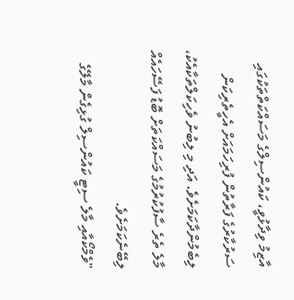އާޒިމު ވިދާޅުވީ، ކައުންސިލްގެ މަސައްކަތްތަކުގައި ސަރުކާރުގެ ފަރާތުން ފުރިހަމައަށް އެހީތެރިކަން ލިބެމުންދާކަމަށެވެ. އަދި މި ލިބުނު ވެހިކަލްތަކާއެކު، މާލެ ތެރެ ސާފުކުރުމުގެ މަސައްކަތަށް ބޮޑު ފަސޭހައެއް ލިބޭނެކަމަށެވެ.
"ވެމްކޯއާއި މާލެ ސިޓީ ކައުންސިލް ގުޅިގެން މާލޭގެ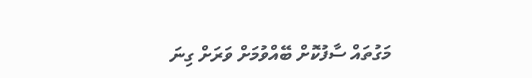މަގުތައް ސާފުކޮށް ބޭއްވުމަށް ވަރަށް ގިނަ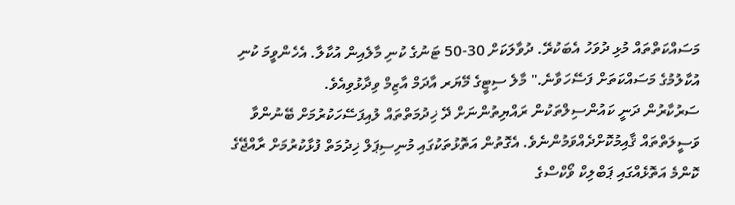މަސައްކަތްތައް މުޅި ދުވަހު އެބަކުރޭ. ދުވާލަކަށް 30-50 ޓަނުގެ ކުނި މާލެއިން އުކާލާ. އެހެންވީމަ ކުނި އުކާލުމުގެ މަސައްކަތަށް ފަސޭހަވާނެ." މާލެ ސިޓީގެ މޭޔަރ އާދަމް އާޒިމް ވިދާޅުވިއެވެ.
ސަރުކާރުން ދަނީ ކައުންސިލްތަކުން ރައްޔިތުންނަށް ދޭ ޚިދުމަތްތައް ލުއިފަސޭހަކުރުމަށް ބޭނުންވާ ވަސީލަތްތައް ޤާއިމުކޮށްދެއްވަމުންނެވެ. އެގޮތުން އަތޮޅުތަކުގައި މުނިސިޕަލް ޚިދުމަތް ފުޅާކުރުމަށް ރާއްޖޭގެ ކޮންމެ އަތޮޅެއްގައި ޕަބްލިކް ވޯކްސްގެ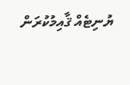ޔުނިޓެއް ޤާއިމުކުރަން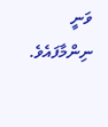ވަނީ ނިންމާފައެވެ.